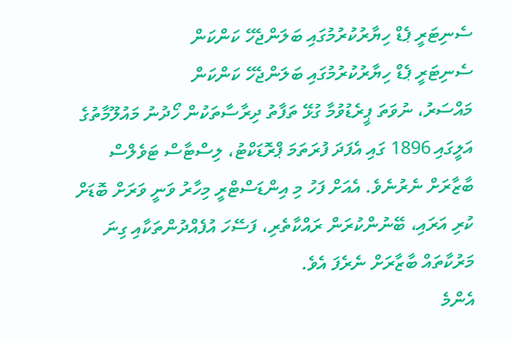ސެނިޓަރީ ޕެޑް ހިޔާރުކުރުމުގައި ބަލަންޖެހޭ ކަންކަން
ސެނިޓަރީ ޕެޑް ހިޔާރުކުރުމުގައި ބަލަންޖެހޭ ކަންކަން
މައްސަރު، ނުވަތަ ޕީރެޑުވުމާ ގުޅޭ ތަފާތު ދިރާސާތަކުން ހޯދުނު މައުލޫމާތުގެ އަލީގައި 1896 ގައި އެފަދަ ފުރަތަމަ ޕްރޮޑަކްޓު، ލިސްޓާސް ޓަވެލްސް ބާޒާރަށް ނެރުނެވެ. އެއަށް ފަހު މި އިންޑަސްޓްރީ މިހާރު ވަނީ ވަރަށް ބޮޑަށް ކުރި އަރައި، ބޭނުންކުރަން ރައްކާތެރި، ފަސޭހަ އުފެއްދުންތަކާއި ގިނަ މަރުކާތައް ބާޒާރަށް ނެރެފަ އެވެ.
އެންމެ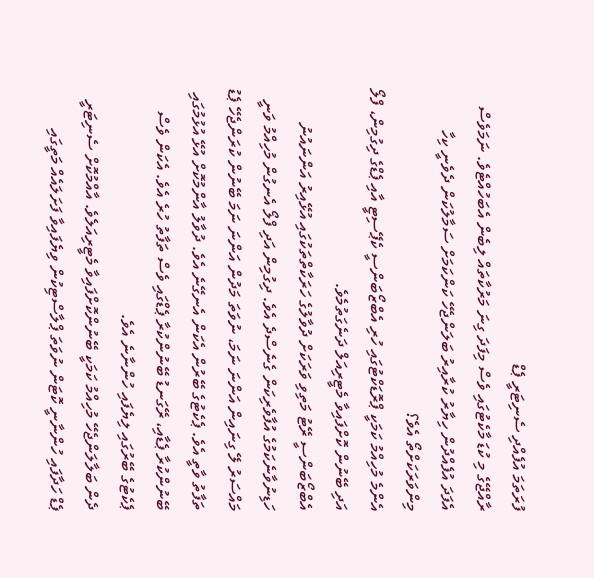ފުރަތަމަ އުފެއްދި ސެނިޓަރީ ޕެޑް
ރާއްޖޭގެ މި ކުޑަ މާކެޓުގައި ވެސް މިފަދަ ގިނަ މަރުކާތައް ލިބެން އެބަހުއްޓެވެ. ނަމަވެސް އެފަދަ އުފެއްދުން ހިޔާރު ކުރާއިރު ބަލަންޖެހޭ ކަންކަމަށް ސަމާލުކަން ދެވެނީ ކިހާ މިންވަރަކަށްތޯ އެވެ؟
އެންމެ މުހިއްމު ކަމަކީ ޕްރޮޑަކްޓުގައި ހުރި އެބްޒޯބަންސީ ކެޕޭސިޓީ އާއި ޕެޑްގެ ދިގުމިން، ފްލޯ އަދި ބޭނުން ކޮށްފައިވާ މެޓީރިއަލް ދަނެގަތުމެވެ.
އެބްޒޯބަންސީ ރޭޓު މަތިވި ވަރަކަށް ދުވާލުގެ ހަރަކާތްތަކުގައި އުޅޭއިރު އަންނައުނު ހަޑިނުވާނެކަމުގެ އުފާވެރިކަން ގެނެސްދެ އެވެ. ދިގުމިން އަދި ފްލޯ އެނގުން މުހިއްމު ވަނީ މައްސަރު ލޭ ގިނައިން އަންނަ ނަމަ، ނުވަތަ މަދުން އަންނަ ނަމަ ބޭނުން ކުރަންޖެހޭ ޕެޑު ތަފާތު ވާތީ އެވެ. ޕެކެޓުގެ ބޭރުން އެކަން އެނގޭނެ އެވެ. ދުވާލު އާންމުކޮށް އުޅޭ އުޅުމުގައި ބޭނުންކުރާ ޕެޑާއި، ރޭގަނޑު ބޭނުންކުރާ ޕެޑްގައި ވެސް ތަފާތު ހުރެ އެވެ. އެކަން ވެސް ޕެކެޓުގެ ބޭރުގައި ލިޔެފައި ހުންނާނެ އެވެ.
ދެން ބަލާލަންޖެހޭ މުހިއްމު ކަމަކީ ބޭނުންކޮށްފައިވާ މެޓީރިއަލެވެ. އާއްމުކޮށް ސެނިޓަރީ ޕެޑް ހަދާފައި ހުންނާނީ ކޮޓަން ނުވަތަ ޕްލާސްޓިކުން ވިޔެފައިވާ ފަށަލައެއް މަތީގައި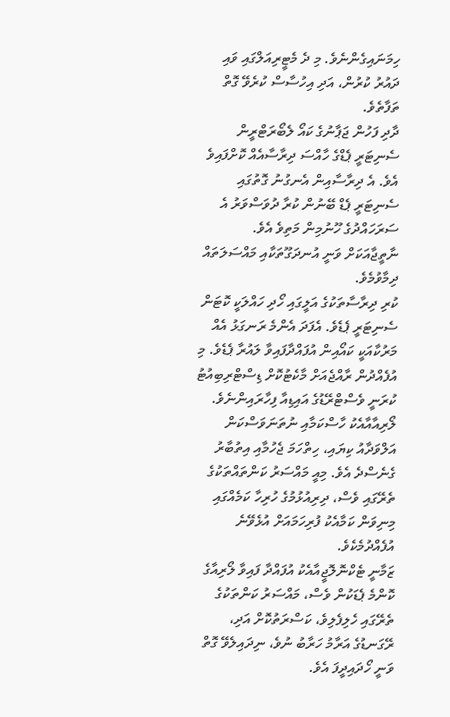ހިމަނައިގެންނެވެ. މި ދެ މެޓީރިއަލްގައި ވައި ދައުރު ކުރުން، އަދި އިހުސާސް ކުރެވޭ ގޮތް ތަފާތެވެ.
ދާދި ފަހުން ޖަޕާނުގެ ކައޯ ލެބޯރަޓްރީން ސެނިޓަރީ ޕެޑްގެ ހާއްސަ ދިރާސާއެއް ކޮށްފައިވެ އެވެ. އެ ދިރާސާއިން އެނގުނު ގޮތުގައި ސެނިޓަރީ ޕެޑް ބޭނުން ކުރާ ދުވަސްވަރު އެ ސަރަހައްދުގެ ހޫނުމިން މަތިވެ އެވެ. ނާތީޖާއަކަށް ވަނީ އުނދަގޫތަކާއި މައްސަލަތައް ދިމާވުމެވެ.
ކުރި ދިރާސާތަކުގެ އަލީގައި ހޯދި ހައްލަކީ ކޮޓަން ސެނިޓަރީ ޕެޑެވެ. އެފަދަ އެންމެ ރަނގަޅު އެއް މަރުކާއަކީ ކައޯއިން އުފައްދާފައިވާ ލައުރާ ޕެޑެވެ. މި އުފެއްދުން ރާއްޖެއަށް މާކެޓުކޮށް ޑިސްޓްރިބިއުޓު ކުރަނީ ވެސްޓްރޭޑުގެ އައިޑިއާ ފިހާރައިންނެވެ.
ލޯރިއާއާއެކު ހާސްކަމާއި ނުތަނަވަސްކަން އަލްވަދާއު ކިޔައި، ހިތްހަމަ ޖެހުމާއި އިތުބާރު ގެނެސްދެ އެވެ. މިއީ މައްސަރު ކަންތައްތަކުގެ ތެރޭގައި ވެސް، ދިރިއުޅުމުގެ ހުރިހާ ކަމެއްގައި މިނިވަން ކަމާއެކު ފުރިހަމައަށް އުޅެވޭނެ އުފެއްދުމެކެވެ.
ޒަމާނީ ޓެކްނޮލޮޖީއާއެކު އުފައްދާ ފައިވާ ލޯރިއާގެ ކޮންމެ ޕެޑަކުން ވެސް، މައްސަރު ކަންތަކުގެ ތެރޭގައި ހެލިފެލިވެ، ކަސްރަތުކޮށް އަދި، ރޭގަނޑުގެ އަރާމު ހަރާބު ނުވެ، ނިދައިލެވޭ ގޮތް ވަނީ ހޯދައިދީފަ އެވެ.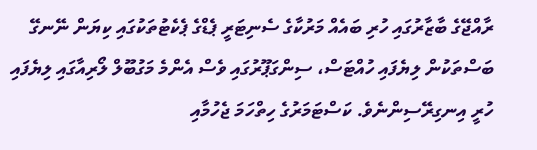ރާއްޖޭގެ ބާޒާރުގައި ހުރި ބައެއް މަރުކާގެ ސެނިޓަރީ ޕެޑްގެ ޕެކެޓުތަކުގައި ކިޔަން ނޭނގޭ ބަސްތަކުން ލިޔެފައި ހުއްޓަސް، ސިންގަޕޫރުގައި ވެސް އެންމެ މަގުބޫލް ލޯރިއާގައި ލިޔެފައި ހުރީ އިނގިރޭސިންނެވެ. ކަސްޓަމަރުގެ ހިތްހަމަ ޖެހުމާއި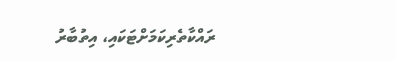ރައްކާތެރިކަމަށްޓަކައި، އިތުބާރު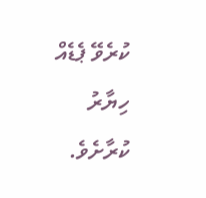ކުރެވޭ ޕެޑެއް ހިޔާރު ކުރާށެވެ.